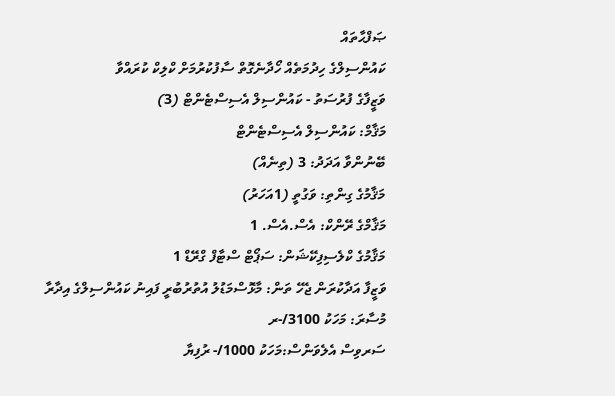ޞަފްޙާތައް
ކައުންސިލްގެ ހިދުމަތެއް ހޯދާނެގޮތް ސާފުކުރުމަށް ކްލިކް ކުރައްވާ
ވަޒީފާގެ ފުރުސަތު - ކައުންސިލް އެސިސްޓެންޓް (3)
މަޤާމް: ކައުންސިލް އެސިސްޓެންޓް
ބޭނުންވާ އަދަދު: 3 (ތިނެއް)
މަޤާމުގެ ގިންތި: ވަގުތީ (1އަހަރު)
މަޤާމްގެ ރޭންކް: އެސް.އެސް. 1
މަޤާމުގެ ކްލެސިފިކޭޝަން: ސަޕޯޓް ސްޓާފް ގްރޭޑް 1
ވަޒީފާ އަދާކުރަން ޖެހޭ ތަން: މާޅޮސްމަޑުލު އުތުރުބުރީ ފައިނު ކައުންސިލްގެ އިދާރާ
މުސާރަ: މަހަކު 3100/-ރ
ސަރވިސް އެލެވަންސް:މަހަކު 1000/- ރުފިޔާ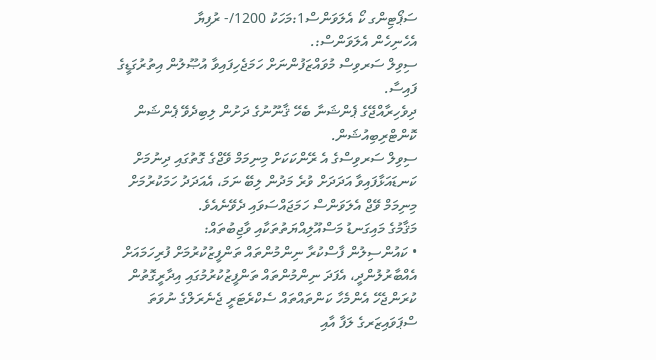ސަޕޯޓިންގ ކޯ އެލަވަންސް1:މަހަކު 1200/- ރުފިޔާ
އެހެނިހެން އެލަވަންސް:.
ސިވިލް ސަރވިސް މުވައްޒަފުންނަށް ހަމަޖެހިފައިވާ އުޞޫލުން އިތުރުގަޑީގެ ފައިސާ.
ދިވެހިރާއްޖޭގެ ޕެންޝަނާ ބެހޭ ޤާނޫނުގެ ދަށުން ލިބިދެވޭ ޕެންޝަން ކޮންޓްރިބިއުޝަން.
ސިވިލް ސަރވިސްގެ އެ ރޭންކަކަށް މިނިމަމް ވޭޖްގެ ގޮތުގައި ދިނުމަށް ކަނޑައަޅާފައިވާ އަދަދަށް ވުރެ މަދުން ލިބޭ ނަމަ، އެއަދަދު ހަމަކުރުމަށް މިނިމަމް ވޭޖް އެލަވަންސް ހަމަޖައްސަވައި ދެވޭނެއެވެ.
މަޤާމުގެ މައިގަނޑު މަސްއޫލިއްޔަތުތަކާއި ވާޖިބުތައް:
• ކައުންސިލުން ފާސްކުރާ ނިންމުންތައް ތަންފީޒުކުރުމަށް ފުރިހަމައަށް އެއްބާރުލުންދީ، އެފަދަ ނިންމުންތައް ތަންފީޒުކުރުމުގައި އިދާރީގޮތުން ކުރަންޖެހޭ އެންމެހާ ކަންތައްތައް ސެކްރެޓަރީ ޖެނެރަލްގެ ނުވަތަ ސްޕަވައިޒަރގެ ލަފާ އާއި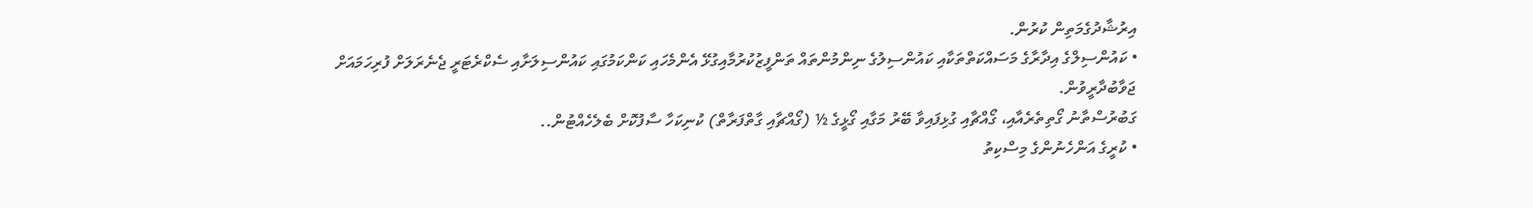އިރުޝާދުގެމަތިން ކުރުން.
• ކައުންސިލްގެ އިދާރާގެ މަސައްކަތްތަކާއި ކައުންސިލުގެ ނިންމުންތައް ތަންފީޒުކުރުމާއިގުޅޭ އެންމެހައި ކަންކަމުގައި ކައުންސިލަށާއި ސެކްރެޓަރީ ޖެނެރަލަށް ފުރިހަމައަށް ޖަވާބުދާރީވުން.
ގަބުރުސްތާނު ގޯތިތެރެއާއި، ގޯއްޗާއި ގުޅިފައިވާ ބޭރު މަގާއި ގޯޅީގެ ½ (ގޯއްޗާއި ގާތްފަރާތް) ކުނިކަހާ ސާފުކޮށް ބެލެހެއްޓުން..
• ކުރީގެ އަންހެނުންގެ މިސްކިތު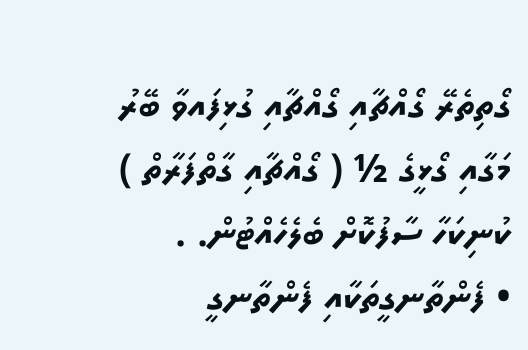ގޯތިތެރޭ ގޯއްޗާއި ގޯއްޗާއި ގުޅިފައވާ ބޭރު މަގާއި ގޯޅީގެ ½ ( ގޯއްޗާއި ގާތްފަރާތް ) ކުނިކަހާ ސާފުކޮށް ބެލެހެއްޓުން. .
• ފެންތާނގީތަކާއި ފެންތާނގީ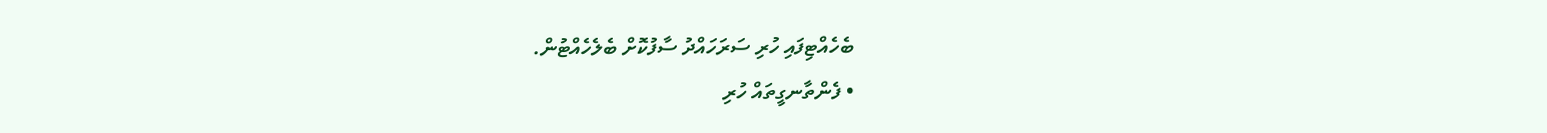ބެހެއްޓިފައި ހުރި ސަރަހައްދު ސާފުކޮށް ބެލެހެއްޓުން.
• ފެންތާނގީތައް ހުރި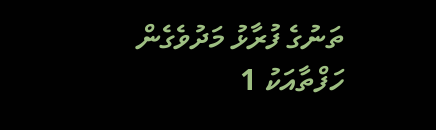ތަނުގެ ފުރާޅު މަދުވެގެން ހަފްތާއަކު 1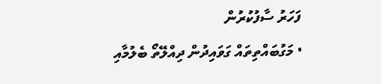ފަހަރު ސާފުކުރުން
• މަގުބައްތިތައް ގަވައިދުން ދިއްލޭތޯ ބެލުމާއި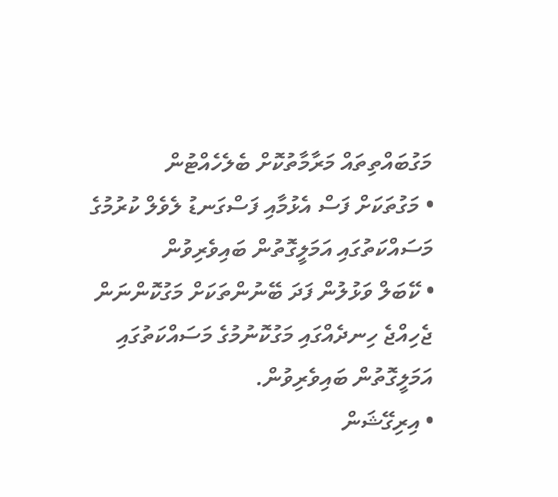މަގުބައްތިތައް މަރާމާތުކޮށް ބެލެހެއްޓުން
• މަގުތަކަށް ފަސް އެޅުމާއި ފަސްގަނޑު ލެވެލް ކުރުމުގެ މަސައްކަތުގައި އަމަލީގޮތުން ބައިވެރިވުން
• ކޭބަލް ވަޅުލުން ފަދަ ބޭނުންތަކަށް މަގުކޮންނަން ޖެހިއްޖެ ހިނދެއްގައި މަގުކޮނުމުގެ މަސައްކަތުގައި އަމަލީގޮތުން ބައިވެރިވުން.
• އިރިގޭޝަން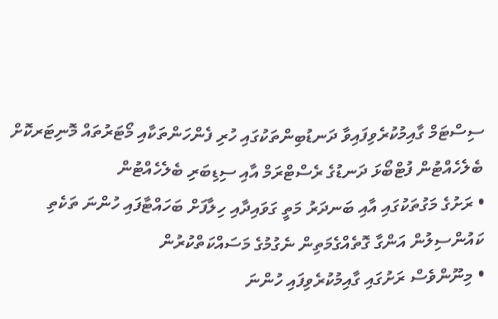ސިސްޓަމް ގާއިމުކުރެވިފައިވާ ދަނޑުބިންތަކުގައި ހުރި ފެންހަންތަކާއި މޯޓަރުތައް މޮނިޓަރކޮށް ބެލެހެއްޓުން ފުޓްބޯޅަ ދަނޑުގެ ރެސްޓްރަމް އާއި ސިޑިބަރި ބެލެހެއްޓުން
• ރަށުގެ މަގުތަކުގައި އާއި ބަނދަރު މަތީ ގަވައިދާއި ހިލާފަށް ބަހައްޓާފައި ހުންނަ ތަކެތި ކައުންސިލުން އަންގާ ގޮތެއްގެމަތިން ނެގުމުގެ މަސައްކަތްކުރުން
• މިނޫންވެސް ރަށުގައި ގާއިމުކުރެވިފައި ހުންނަ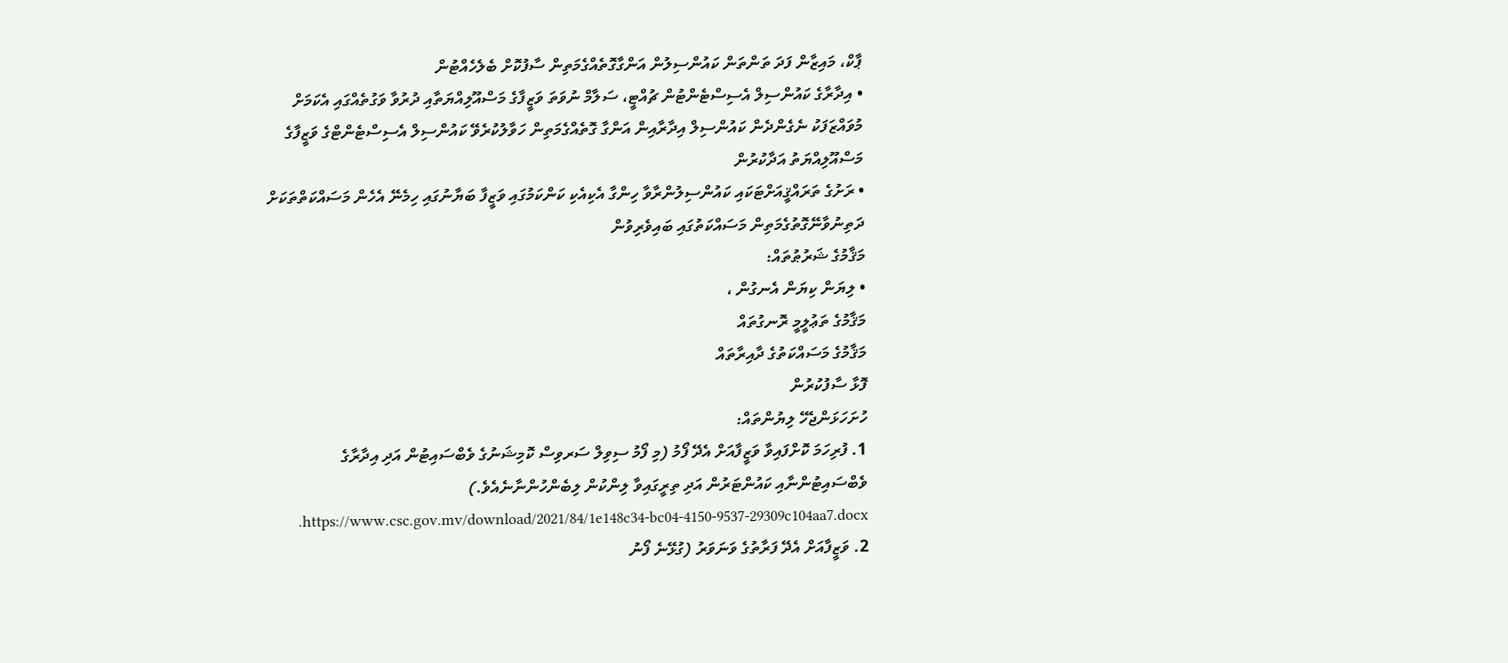ޕާކް، މައިޒާން ފަދަ ތަންތަން ކައުންސިލުން އަންގާގޮތެއްގެމަތިން ސާފުކޮށް ބެލެހެއްޓުން
• އިދާރާގެ ކައުންސިލް އެސިސްޓެންޓުން ޗުއްޓީ، ސަލާމް ނުވަތަ ވަޒީފާގެ މަސްއޫލިއްޔަތާއި ދުރުވާ ވަގުތެއްގައި އެކަމަށް މުވައްޒަފަކު ނެގެންދެން ކައުންސިލް އިދާރާއިން އަންގާ ގޮތެއްގެމަތިން ހަވާލުކުރެވޭ ކައުންސިލް އެސިސްޓެންޓްގެ ވަޒީފާގެ މަސްއޫލިއްޔަތު އަދާކުރުން
• ރަށުގެ ތަރައްޤީއަށްޓަކައި ކައުންސިލުންރާވާ ހިންގާ އެކިއެކި ކަންކަމުގައި ވަޒީފާ ބަޔާނުގައި ހިމެނޭ އެހެން މަސައްކަތްތަކަށް ދަތިނުވާނޭގޮތުގެމަތިން މަސައްކަތުގައި ބައިވެރިވުން
މަޤާމުގެ ޝަރުޠުތައް:
• ލިޔަން ކިޔަން އެނގުން ،
މަޤާމުގެ ތަޢުލީމީ ރޮނގުތައް
މަޤާމުގެ މަސައްކަތުގެ ދާއިރާތައް
ފޮޅާ ސާފުކުރުން
ހުށަހަޅަންޖެހޭ ލިޔުންތައް:
1. ފުރިހަމަ ކޮށްފައިވާ ވަޒީފާއަށް އެދޭ ފޯމު (މި ފޯމު ސިވިލް ސަރވިސް ކޮމިޝަނުގެ ވެބްސައިޓުން އަދި އިދާރާގެ ވެބްސައިޓުންނާއި ކައުންޓަރުން އަދި ތިރީގައިވާ ލިންކުން ލިބެންހުންނާނެއެވެ.) https://www.csc.gov.mv/download/2021/84/1e148c34-bc04-4150-9537-29309c104aa7.docx.
2. ވަޒީފާއަށް އެދޭ ފަރާތުގެ ވަނަވަރު (ގުޅޭނެ ފޯނު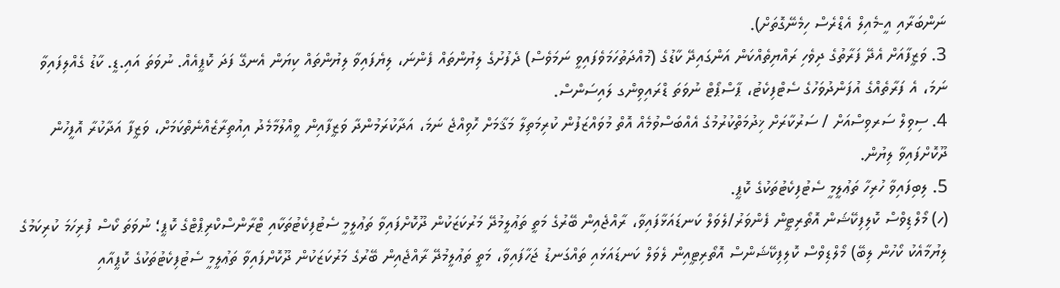ނަންބަރާއި އީ-މެއިލް އެޑްރެސް ހިމެނޭގޮތަށް).
3. ވަޒީފާއަށް އެދޭ ފަރާތުގެ ދިވެހި ރައްޔިތެއްކަން އަންގައިދޭ ކާޑުގެ (މުއްދަތުހަމަވެފައިވީ ނަމަވެސް) ދެފުށުގެ ލިޔުންތައް ފެންނަ، ލިޔެފައިވާ ލިޔުންތައް ކިޔަން އެނގޭ ފަދަ ކޮޕީއެއް. ނުވަތަ އައި.ޑީ. ކާޑު ގެއްލިފައިވާ ނަމަ، އެ ފަރާތެއްގެ އުފަންދުވަހުގެ ސެޓްފިކެޓު، ޕާސްޕޯޓް ނުވަތަ ޑްރައިވިންގ ލައިސަންސް.
4. ސިވިލް ސަރވިސްއަށް / ސަރުކާރަށް ޚިދުމަތްކުރުމުގެ އެއްބަސްވުމެއް އޮތް މުވައްޒަފުން ކުރިމަތިލާ މަޤާމަށް ހޮވިއްޖެ ނަމަ، އަދާކުރަމުންދާ ވަޒީފާއިން ވީއްލުމާމެދު އިއުތިރާޒެއްނެތްކަމަށް، ވަޒީފާ އަދާކުރާ އޮފީހުން ދޫކޮށްފައިވާ ލިޔުން.
5. ލިބިފައިވާ ހުރިހާ ތަޢުލީމީ ސެޓުފިކެޓުތަކުގެ ކޮޕީ.
(ހ) މޯލްޑިވްސް ކޮލިފިކޭޝަން އޮތޯރިޓީން ފެންވަރު/ލެވަލް ކަނޑައަޅާފައިވާ، ރާއްޖެއިން ބޭރުގެ މަތީ ތަޢުލީމުދޭ މަރުކަޒަކުން ދޫކޮށްފައިވާ ތަޢުލީމީ ސެޓުފިކެޓުތަކާއި ޓްރާންސްކްރިޕްޓްގެ ކޮޕީ؛ ނުވަތަ ކޯސް ފުރިހަމަ ކުރިކަމުގެ ލިޔުމާއެކު ކޯހުން ލިބޭ) މޯލްޑިވްސް ކޮލިފިކޭޝަންސް އޮތޯރިޓީއިން ލެވަލް ކަނޑައަޅައި ތައްގަނޑު ޖަހާފައިވާ، މަތީ ތަޢުލީމުދޭ ރާއްޖެއިން ބޭރުގެ މަރުކަޒަކުން ދޫކޮށްފައިވާ ތަޢުލީމީ ސެޓުފިކެޓުތަކުގެ ކޮޕީއާއި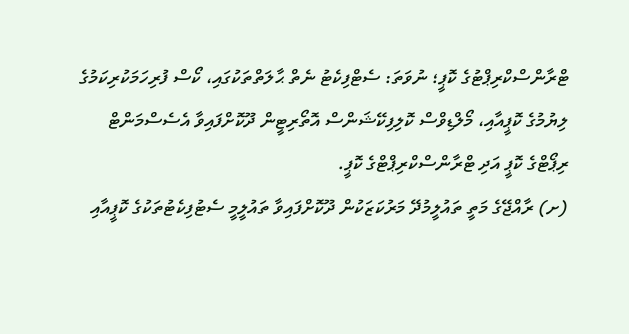ޓްރާންސްކްރިޕްޓުގެ ކޮޕީ؛ ނުވަތަ: ސެޓްފިކެޓު ނެތް ޙާލަތްތަކުގައި، ކޯސް ފުރިހަމަކުރިކަމުގެ ލިޔުމުގެ ކޮޕީއާއި، މޯލްޑިވްސް ކޮލިފިކޭޝަންސް އޮތޯރިޓީން ދޫކޮށްފައިވާ އެސެސްމަންޓް ރިޕޯޓްގެ ކޮޕީ އަދި ޓްރާންސްކްރިޕްޓްގެ ކޮޕީ.
(ށ) ރާއްޖޭގެ މަތީ ތައުލީމުދޭ މަރުކަޒަކުން ދޫކޮށްފައިވާ ތައުލީމީ ސެޓުފިކެޓުތަކުގެ ކޮޕީއާއި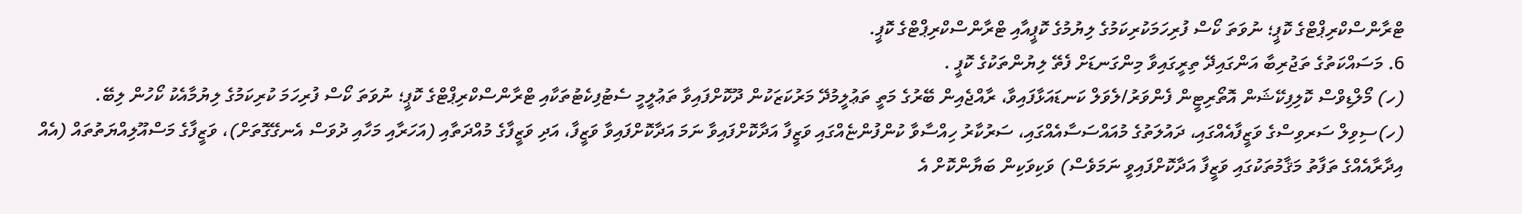ޓްރާންސްކްރިޕްޓްގެ ކޮޕީ؛ ނުވަތަ ކޯސް ފުރިހަމަކުރިކަމުގެ ލިޔުމުގެ ކޮޕީއާއި ޓްރާންސްކްރިޕްޓްގެ ކޮޕީ.
6. މަސައްކަތުގެ ތަޖުރިބާ އަންގައިދޭ ތިރީގައިވާ މިންގަނޑަށް ފެތޭ ލިޔުންތަކުގެ ކޮޕީ .
(ހ) މޯލްޑިވްސް ކޮލިފިކޭޝަން އޮތޯރިޓީން ފެންވަރު/ލެވަލް ކަނޑައަޅާފައިވާ، ރާއްޖެއިން ބޭރުގެ މަތީ ތަޢުލީމުދޭ މަރުކަޒަކުން ދޫކޮށްފައިވާ ތަޢުލީމީ ސެޓުފިކެޓުތަކާއި ޓްރާންސްކްރިޕްޓްގެ ކޮޕީ؛ ނުވަތަ ކޯސް ފުރިހަމަ ކުރިކަމުގެ ލިޔުމާއެކު ކޯހުން ލިބޭ.
(ހ)ސިވިލް ސަރވިސްގެ ވަޒީފާއެއްގައި، ދައުލަތުގެ މުއައްސަސާއެއްގައި، ސަރުކާރު ހިއްސާވާ ކުންފުންޏެއްގައި ވަޒީފާ އަދާކޮށްފައިވާ ނަމަ އަދާކޮށްފައިވާ ވަޒީފާ، އަދި ވަޒީފާގެ މުއްދަތާއި (އަހަރާއި މަހާއި ދުވަސް އެނގޭގޮތަށް)، ވަޒީފާގެ މަސްއޫލިއްޔަތުތައް (އެއް އިދާރާއެއްގެ ތަފާތު މަޤާމުތަކުގައި ވަޒީފާ އަދާކޮށްފައިވީ ނަމަވެސް) ވަކިވަކިން ބަޔާންކޮށް އެ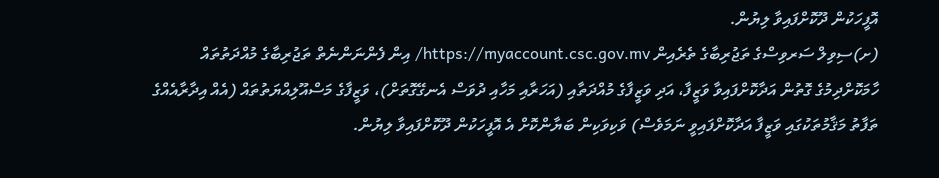އޮފީހަކުން ދޫކޮށްފައިވާ ލިޔުން.
(ށ)ސިވިލް ސަރވިސްގެ ތަޖުރިބާގެ ތެރެއިން https://myaccount.csc.gov.mv/ އިން ފެންނަންނެތް ތަޖުރިބާގެ މުއްދަތުތައް ހާމަކޮށްދިމުގެ ގޮތުން އަދާކޮށްފައިވާ ވަޒީފާ، އަދި ވަޒީފާގެ މުއްދަތާއި (އަހަރާއި މަހާއި ދުވަސް އެނގޭގޮތަށް)، ވަޒީފާގެ މަސްއޫލިއްޔަތުތައް (އެއް އިދާރާއެއްގެ ތަފާތު މަޤާމުތަކުގައި ވަޒީފާ އަދާކޮށްފައިވީ ނަމަވެސް) ވަކިވަކިން ބަޔާންކޮށް އެ އޮފީހަކުން ދޫކޮށްފައިވާ ލިޔުން.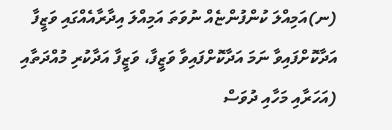(ނ)އަމިއްލަ ކުންފުންޏެއް ނުވަތަ އަމިއްލަ އިދާރާއެއްގައި ވަޒީފާ އަދާކޮށްފައިވާ ނަމަ އަދާކޮށްފައިވާ ވަޒީފާ، ވަޒީފާ އަދާކުރި މުއްދަތާއި (އަހަރާއި މަހާއި ދުވަސް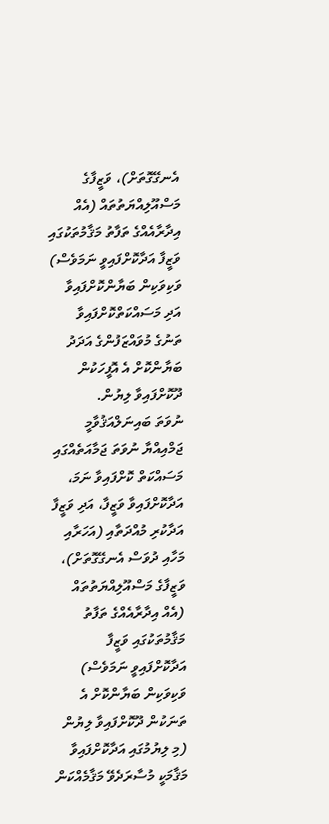އެނގޭގޮތަށް)، ވަޒީފާގެ މަސްއޫލިއްޔަތުތައް (އެއް އިދާރާއެއްގެ ތަފާތު މަޤާމުތަކުގައި ވަޒީފާ އަދާކޮށްފައިވީ ނަމަވެސް) ވަކިވަކިން ބަޔާންކޮށްފައިވާ އަދި މަސައްކަތްކޮށްފައިވާ ތަނުގެ މުވައްޒަފުންގެ އަދަދު ބަޔާންކޮށް އެ އޮފީހަކުން ދޫކޮށްފައިވާ ލިޔުން.
ނުވަތަ ބައިނަލްއަޤުވާމީ ޖަމްއިއްޔާ ނުވަތަ ޖަމާއަތެއްގައި މަސައްކަތް ކޮށްފައިވާ ނަމަ، އަދާކޮށްފައިވާ ވަޒީފާ، އަދި ވަޒީފާ އަދާކުރި މުއްދަތާއި (އަހަރާއި މަހާއި ދުވަސް އެނގޭގޮތަށް)، ވަޒީފާގެ މަސްއޫލިއްޔަތުތައް (އެއް އިދާރާއެއްގެ ތަފާތު މަޤާމުތަކުގައި ވަޒީފާ އަދާކޮށްފައިވީ ނަމަވެސް) ވަކިވަކިން ބަޔާންކޮށް އެ ތަނަކުން ދޫކޮށްފައިވާ ލިޔުން (މި ލިޔުމުގައި އަދާކޮށްފައިވާ މަޤާމަކީ މުސާރަދެވޭ މަޤާމެއްކަން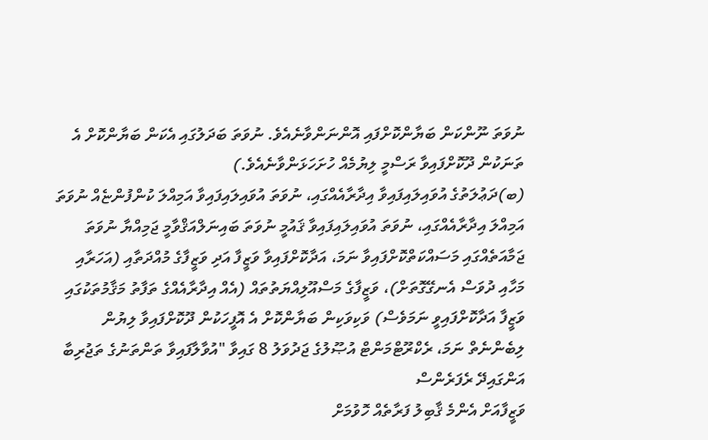ނުވަތަ ނޫންކަން ބަޔާންކޮށްފައި އޮންނަންވާނެއެވެ. ނުވަތަ ބަދަލުގައި އެކަން ބަޔާންކޮށް އެ ތަނަކުން ދޫކޮށްފައިވާ ރަސްމީ ލިޔުމެއް ހުށަހަޅަންވާނެއެވެ.)
(ބ)ދަޢުލަތުގެ އުވައިލައިފައިވާ އިދާރާއެއްގައި، ނުވަތަ އުވައިލައިފައިވާ އަމިއްލަ ކުންފުންޏެއް ނުވަތަ އަމިއްލަ އިދާރާއެއްގައި، ނުވަތަ އުވައިލައިފައިވާ ޤައުމީ ނުވަތަ ބައިނަލްއަޤްވާމީ ޖަމިއްޔާ ނުވަތަ ޖަމާއަތެއްގައި މަސައްކަތްކޮށްފައިވާ ނަމަ، އަދާކޮށްފައިވާ ވަޒީފާ އަދި ވަޒީފާގެ މުއްދަތާއި (އަހަރާއި މަހާއި ދުވަސް އެނގޭގޮތަށް)، ވަޒީފާގެ މަސްއޫލިއްޔަތުތައް (އެއް އިދާރާއެއްގެ ތަފާތު މަޤާމުތަކުގައި ވަޒީފާ އަދާކޮށްފައިވީ ނަމަވެސް) ވަކިވަކިން ބަޔާންކޮށް އެ އޮފީހަކުން ދޫކޮށްފައިވާ ލިޔުން ލިބެންނެތް ނަމަ، ރެކްރޫޓްމަންޓް އުޞޫލުގެ ޖަދުވަލު 8 ގައިވާ "އުވާލާފައިވާ ތަންތަނުގެ ތަޖުރިބާ އަންގައިދޭ ރެފަރެންސް
ވަޒީފާއަށް އެންމެ ޤާބިލު ފަރާތެއް ހޮވުމަށް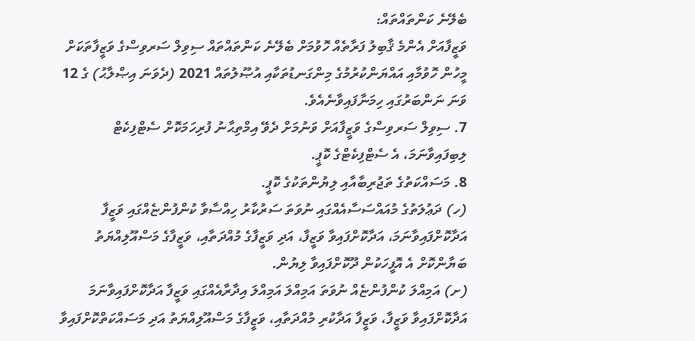ބެލޭނެ ކަންތައްތައް:
ވަޒީފާއަށް އެންމެ ޤާބިލު ފަރާތެއް ހޮވުމަށް ބެލޭނެ ކަންތައްތައް ސިވިލް ސަރވިސްގެ ވަޒީފާތަކަށް މީހުން ހޮވުމާއި އައްޔަންކުރުމުގެ މިންގަނޑުތަކާއި އުޞޫލުތައް 2021 (ދެވަނަ އިޞްލާޙު) ގެ 12 ވަނަ ނަންބަރުގައި ހިމަނާފައިވާނެއެވެ.
7. ސިވިލް ސަރވިސްގެ ވަޒީފާއަށް ވަނުމަށް ދެވޭ އިމްތިޙާނު ފުރިހަމަކޮށް ސެޓްފިކެޓް ލިބިފައިވާނަމަ، އެ ސެޓްފިކެޓްގެ ކޮޕީ.
8. މަސައްކަތުގެ ތަޖުރިބާއާއި ލިޔުންތަކުގެ ކޮޕީ.
(ހ) ދަޢުލަތުގެ މުއައްސަސާއެއްގައި ނުވަތަ ސަރުކާރު ހިއްސާވާ ކުންފުންޏެއްގައި ވަޒީފާ އަދާކޮށްފައިވާނަމަ، އަދާކޮށްފައިވާ ވަޒީފާ، އަދި ވަޒީފާގެ މުއްދަތާއި، ވަޒީފާގެ މަސްއޫލިއްޔަތު ބަޔާންކޮށް އެ އޮފީހަކުން ދޫކޮށްފައިވާ ލިޔުން.
(ށ) އަމިއްލަ ކުންފުންޏެއް ނުވަތަ އަމިއްލަ އަމިއްލަ އިދާރާއެއްގައި ވަޒީފާ އަދާކޮށްފައިވާނަމަ އަދާކޮށްފައިވާ ވަޒީފާ، ވަޒީފާ އަދާކުރި މުއްދަތާއި، ވަޒީފާގެ މަސްއޫލިއްޔަތު އަދި މަސައްކަތްކޮށްފައިވާ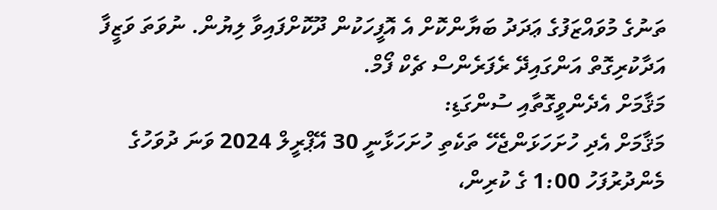ތަނުގެ މުވައްޒަފުގެ ޢަދަދު ބަޔާންކޮށް އެ އޮފީހަކުން ދޫކޮށްފައިވާ ލިޔުން. ނުވަތަ ވަޒީފާ އަދާކުރިގޮތް އަންގައިދޭ ރެފަރެންސް ޗެކް ފޯމް.
މަޤާމަށް އެދެންވީގޮތާއި ސުންގަޑި:
މަޤާމަށް އެދި ހުށަހަޅަންޖެހޭ ތަކެތި ހުށަހަޅާނީ 30 އޭޕްރީލް 2024 ވަނަ ދުވަހުގެ މެންދުރުފަހު 1:00 ގެ ކުރިން،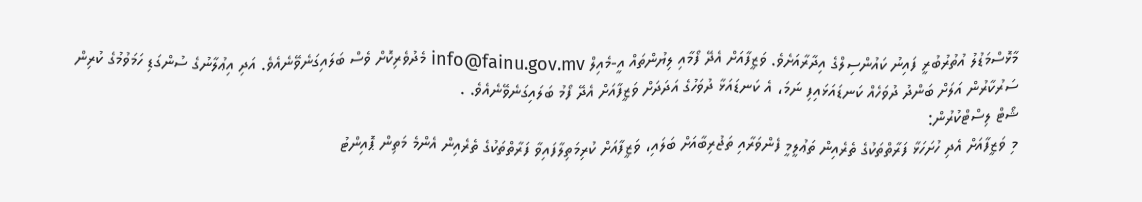މާޅޮސްމަޑުލު އުތުރުބުރީ ފައިނު ކައުންސިލްގެ އިދާރާއަށެވެ. ވަޒީފާއަށް އެދޭ ފޯމާއި ލިޔުންތައް އީ-މެއިލް info@fainu.gov.mv މެދުވެރިކޮށް ވެސް ބަލައިގަނެވޭނެއެވެ. އަދި އިޢުލާނުގެ ސުންގަޑި ހަމަވުމުގެ ކުރިން ސަރުކާރުން އަލަށް ބަންދު ދުވަހެއް ކަނޑައަޅައިފި ނަމަ، އެ ކަނޑައަޅާ ދުވަހުގެ އަދަދަށް ވަޒީފާއަށް އެދޭ ފޯމު ބަލައިގަނެވޭނެއެވެ. .
ޝޯޓް ލިސްޓްކުރުން:
މި ވަޒީފާއަށް އެދި ހުށަހަޅާ ފަރާތްތަކުގެ ތެރެއިން ތަޢުލީމީ ފެންވަރާއި ތަޖުރިބާއަށް ބަލައި، ވަޒީފާއަށް ކުރިމަތިލާފައިވާ ފަރާތްތަކުގެ ތެރެއިން އެންމެ މަތިން ޕޮއިންޓު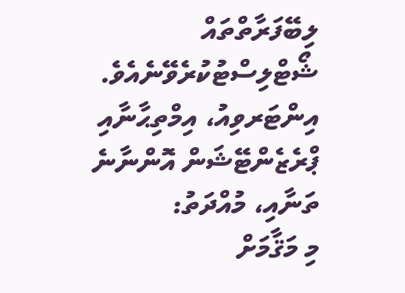ލިބޭފަރާތްތައް ޝޯޓްލިސްޓުކުރެވޭނެއެވެ.
އިންޓަރވިއު، އިމްތިޙާނާއި ޕްރެޒެންޓޭޝަން އޮންނާނެ ތަނާއި، މުއްދަތު:
މި މަޤާމަށް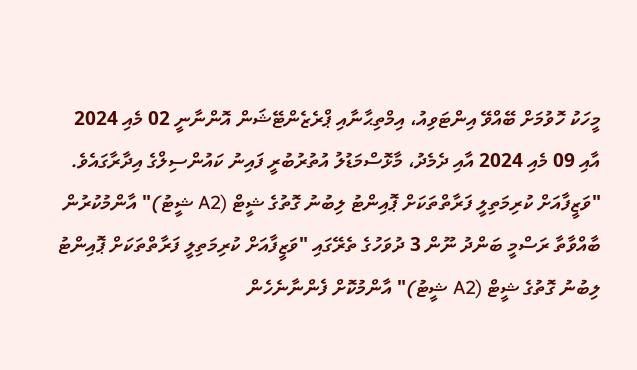މީހަކު ހޮވުމަށް ބޭއްވޭ އިންޓަވިއު، އިމްތިޙާނާއި ޕްރެޒެންޓޭޝަން އޮންނާނީ 02 މެއި 2024 އާއި 09 މެއި 2024 އާއި ދެމެދު، މާޅޮސްމަޑުލު އުތުރުބުރީ ފައިނު ކައުންސިލްގެ އިދާރާގައެވެ.
"ވަޒީފާއަށް ކުރިމަތިލީ ފަރާތްތަކަށް ޕޮއިންޓު ލިބުނު ގޮތުގެ ޝީޓް (A2 ޝީޓު)" އާންމުކުރުން
ބާއްވާތާ ރަސްމީ ބަންދު ނޫން 3 ދުވަހުގެ ތެރޭގައި "ވަޒީފާއަށް ކުރިމަތިލީ ފަރާތްތަކަށް ޕޮއިންޓު ލިބުނު ގޮތުގެ ޝީޓް (A2 ޝީޓު)" އާންމުކޮށް ފެންނާނެހެން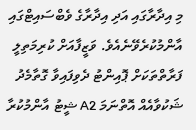މި އިދާރާގައި އަދި އިދާރާގެ ވެބްސައިޓްގައި އާންމުކުރެވޭނެއެވެ. ވަޒީފާއަށް ކުރިމަތިލީ ފަރާތްތަކަށް ޕޮއިންޓު ދެވިފައިވާ ގޮތާމެދު ޝަކުވާއެއް އޮތްނަމަ A2 ޝީޓު އާންމުކުރާ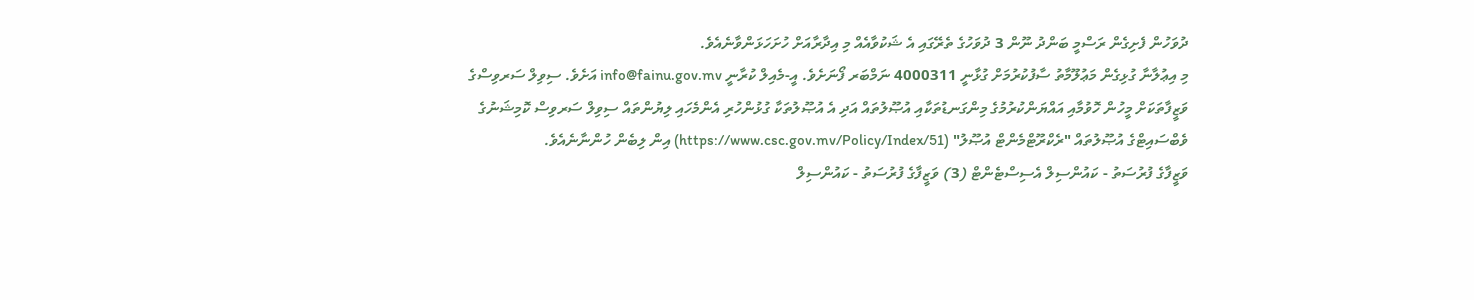ދުވަހުން ފެށިގެން ރަސްމީ ބަންދު ނޫން 3 ދުވަހުގެ ތެރޭގައި އެ ޝަކުވާއެއް މި އިދާރާއަށް ހުށަހަޅަންވާނެއެވެ.
މި އިޢުލާނާ ގުޅިގެން މަޢުލޫމާތު ސާފުކުރުމަށް ގުޅާނީ 4000311 ނަމްބަރ ފޯނަށެވެ. އީ-މެއިލް ކުރާނީ info@fainu.gov.mv އަށެވެ. ސިވިލް ސަރވިސްގެ ވަޒީފާތަކަށް މީހުން ހޮވުމާއި އައްޔަންކުރުމުގެ މިންގަނޑުތަކާއި އުޞޫލުތައް އަދި އެ އުޞޫލުތަކާ ގުޅުންހުރި އެންމެހައި ލިޔުންތައް ސިވިލް ސަރވިސް ކޮމިޝަނުގެ ވެބްސައިޓްގެ އުޞޫލުތައް "ރެކްރޫޓްމެންޓް އުޞޫލު" (https://www.csc.gov.mv/Policy/Index/51) އިން ލިބެން ހުންނާނެއެވެ.
ވަޒީފާގެ ފުރުސަތު - ކައުންސިލް އެސިސްޓެންޓް (3) ވަޒީފާގެ ފުރުސަތު - ކައުންސިލް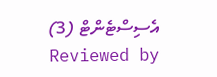އެސިސްޓެންޓް (3) Reviewed by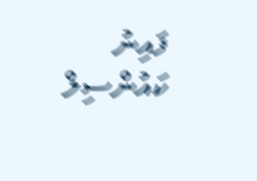ފައިނު ކައުންސިލް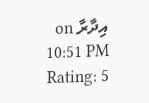އިދާރާ on 10:51 PM Rating: 5